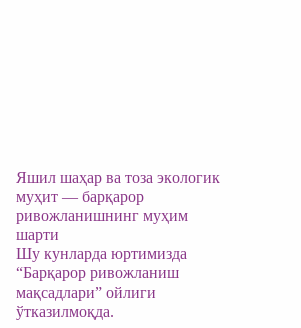Яшил шаҳар ва тоза экологик муҳит — барқарор ривожланишнинг муҳим шарти
Шу кунларда юртимизда “Барқарор ривожланиш мақсадлари” ойлиги ўтказилмоқда.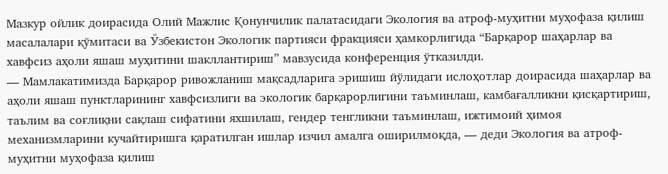Мазкур ойлик доирасида Олий Мажлис Қонунчилик палатасидаги Экология ва атроф-муҳитни муҳофаза қилиш масалалари қўмитаси ва Ўзбекистон Экологик партияси фракцияси ҳамкорлигида “Барқарор шаҳарлар ва хавфсиз аҳоли яшаш муҳитини шакллантириш” мавзусида конференция ўтказилди.
— Мамлакатимизда Барқарор ривожланиш мақсадларига эришиш йўлидаги ислоҳотлар доирасида шаҳарлар ва аҳоли яшаш пунктларининг хавфсизлиги ва экологик барқарорлигини таъминлаш, камбағалликни қисқартириш, таълим ва соғлиқни сақлаш сифатини яхшилаш, гендер тенгликни таъминлаш, ижтимоий ҳимоя механизмларини кучайтиришга қаратилган ишлар изчил амалга оширилмоқда, — деди Экология ва атроф-муҳитни муҳофаза қилиш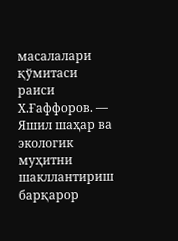масалалари қўмитаси раиси Х.Ғаффоров. — Яшил шаҳар ва экологик муҳитни шакллантириш барқарор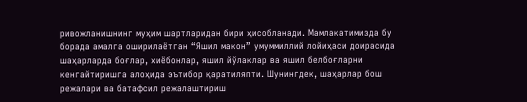ривожланишнинг муҳим шартларидан бири ҳисобланади. Мамлакатимизда бу борада амалга оширилаётган “Яшил макон” умуммиллий лойиҳаси доирасида шаҳарларда боғлар, хиёбонлар, яшил йўлаклар ва яшил белбоғларни кенгайтиришга алоҳида эътибор қаратиляпти. Шунингдек, шаҳарлар бош режалари ва батафсил режалаштириш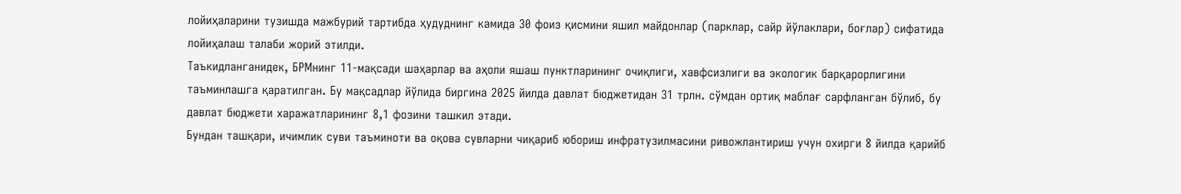лойиҳаларини тузишда мажбурий тартибда ҳудуднинг камида 30 фоиз қисмини яшил майдонлар (парклар, сайр йўлаклари, боғлар) сифатида лойиҳалаш талаби жорий этилди.
Таъкидланганидек, БРМнинг 11-мақсади шаҳарлар ва аҳоли яшаш пунктларининг очиқлиги, хавфсизлиги ва экологик барқарорлигини таъминлашга қаратилган. Бу мақсадлар йўлида биргина 2025 йилда давлат бюджетидан 31 трлн. сўмдан ортиқ маблағ сарфланган бўлиб, бу давлат бюджети харажатларининг 8,1 фозини ташкил этади.
Бундан ташқари, ичимлик суви таъминоти ва оқова сувларни чиқариб юбориш инфратузилмасини ривожлантириш учун охирги 8 йилда қарийб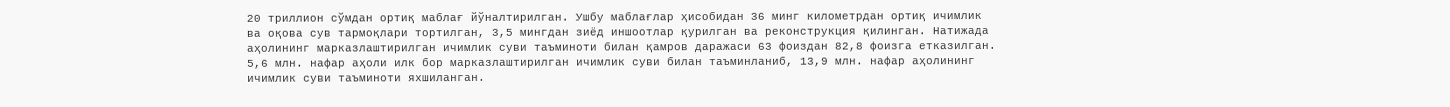20 триллион сўмдан ортиқ маблағ йўналтирилган. Ушбу маблағлар ҳисобидан 36 минг километрдан ортиқ ичимлик ва оқова сув тармоқлари тортилган, 3,5 мингдан зиёд иншоотлар қурилган ва реконструкция қилинган. Натижада аҳолининг марказлаштирилган ичимлик суви таъминоти билан қамров даражаси 63 фоиздан 82,8 фоизга етказилган. 5,6 млн. нафар аҳоли илк бор марказлаштирилган ичимлик суви билан таъминланиб, 13,9 млн. нафар аҳолининг ичимлик суви таъминоти яхшиланган.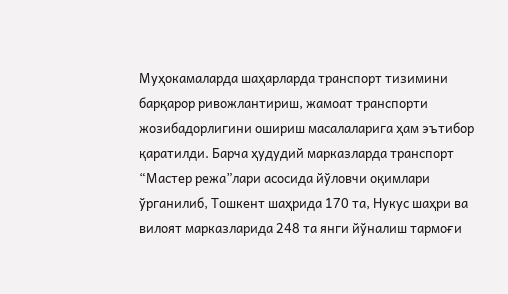Муҳокамаларда шаҳарларда транспорт тизимини барқарор ривожлантириш, жамоат транспорти жозибадорлигини ошириш масалаларига ҳам эътибор қаратилди. Барча ҳудудий марказларда транспорт “Мастер режа”лари асосида йўловчи оқимлари ўрганилиб, Тошкент шаҳрида 170 та, Нукус шаҳри ва вилоят марказларида 248 та янги йўналиш тармоғи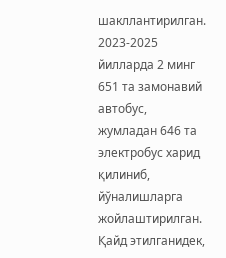шакллантирилган. 2023-2025 йилларда 2 минг 651 та замонавий автобус, жумладан 646 та электробус харид қилиниб, йўналишларга жойлаштирилган.
Қайд этилганидек,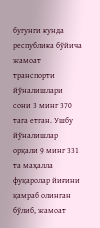бугунги кунда республика бўйича жамоат транспорти йўналишлари сони 3 минг 370 тага етган. Ушбу йўналишлар орқали 9 минг 331 та маҳалла фуқаролар йиғини қамраб олинган бўлиб, жамоат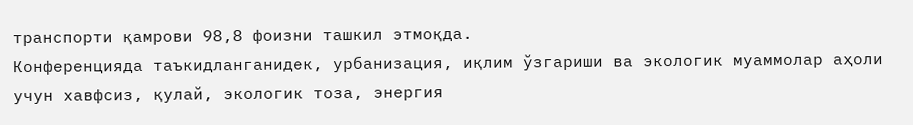транспорти қамрови 98,8 фоизни ташкил этмоқда.
Конференцияда таъкидланганидек, урбанизация, иқлим ўзгариши ва экологик муаммолар аҳоли учун хавфсиз, қулай, экологик тоза, энергия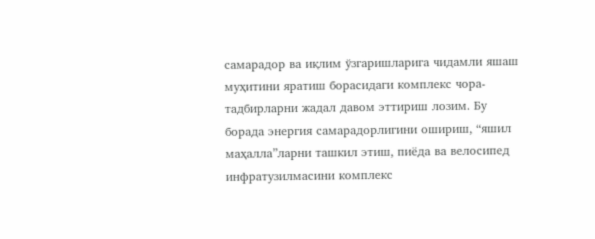самарадор ва иқлим ўзгаришларига чидамли яшаш муҳитини яратиш борасидаги комплекс чора-тадбирларни жадал давом эттириш лозим. Бу борада энергия самарадорлигини ошириш, “яшил маҳалла”ларни ташкил этиш, пиёда ва велосипед инфратузилмасини комплекс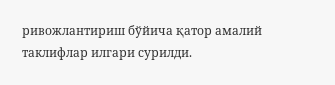ривожлантириш бўйича қатор амалий таклифлар илгари сурилди.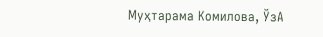Муҳтарама Комилова, ЎзА